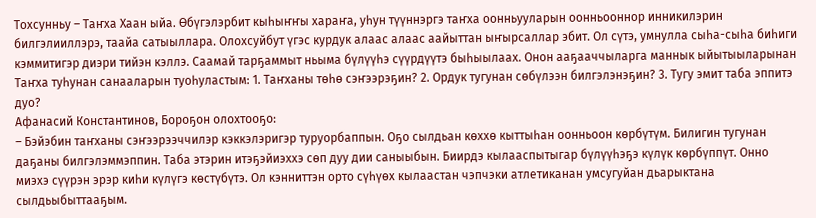Тохсунньу – Таҥха Хаан ыйа. Өбүгэлэрбит кыһыҥҥы хараҥа, уһун түүннэргэ таҥха оонньууларын оонньооннор инникилэрин билгэлииллэрэ, таайа сатыыллара. Олохсуйбут үгэс курдук алаас алаас аайыттан ыҥырсаллар эбит. Ол сүтэ, умнулла сыһа-сыһа биһиги кэммитигэр диэри тийэн кэллэ. Саамай тарҕаммыт ньыма бүлүүһэ сүүрдүүтэ быһыылаах. Онон ааҕааччыларга маннык ыйытыыларынан Таҥха туһунан санааларын туоһуластым: 1. Таҥханы төһө сэҥээрэҕин? 2. Ордук тугунан сөбүлээн билгэлэнэҕин? 3. Тугу эмит таба эппитэ дуо?
Афанасий Константинов, Бороҕон олохтооҕо:
– Бэйэбин таҥханы сэҥээрээччилэр кэккэлэригэр туруорбаппын. Оҕо сылдьан көххө кыттыһан оонньоон көрбүтүм. Билигин тугунан даҕаны билгэлэммэппин. Таба этэрин итэҕэйиэххэ сөп дуу дии саныыбын. Биирдэ кылааспытыгар бүлүүһэҕэ күлүк көрбүппүт. Онно миэхэ сүүрэн эрэр киһи күлүгэ көстүбүтэ. Ол кэнниттэн орто сүһүөх кылаастан чэпчэки атлетиканан умсугуйан дьарыктана сылдьыбыттааҕым.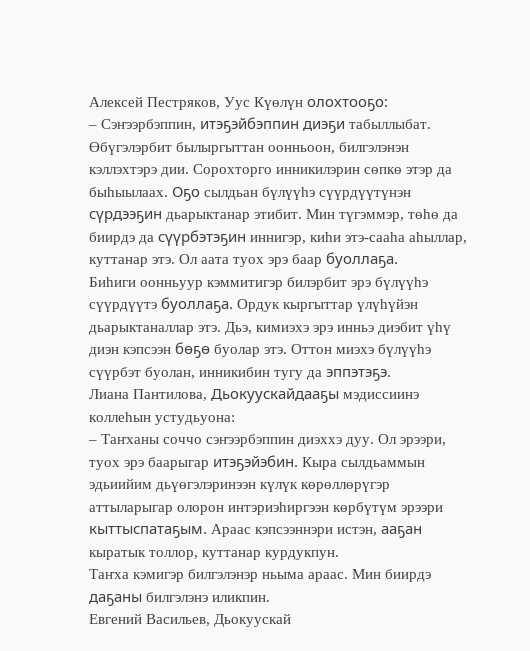Алексей Пестряков, Уус Күөлүн олохтооҕо:
– Сэҥээрбэппин, итэҕэйбэппин диэҕи табыллыбат. Өбүгэлэрбит былыргыттан оонньоон, билгэлэнэн кэллэхтэрэ дии. Сорохторго инникилэрин сөпкө этэр да быһыылаах. Оҕо сылдьан бүлүүһэ сүүрдүүтүнэн сүрдээҕин дьарыктанар этибит. Мин түгэммэр, төһө да биирдэ да сүүрбэтэҕин иннигэр, киһи этэ-сааһа аһыллар, куттанар этэ. Ол аата туох эрэ баар буоллаҕа.
Биһиги оонньуур кэммитигэр билэрбит эрэ бүлүүһэ сүүрдүүтэ буоллаҕа. Ордук кыргыттар үлүһүйэн дьарыктаналлар этэ. Дьэ, кимиэхэ эрэ инньэ диэбит үһү диэн кэпсээн бөҕө буолар этэ. Оттон миэхэ бүлүүһэ сүүрбэт буолан, инникибин тугу да эппэтэҕэ.
Лиана Пантилова, Дьокуускайдааҕы мэдиссиинэ коллеһын устудьуона:
– Таҥханы соччо сэҥээрбэппин диэххэ дуу. Ол эрээри, туох эрэ баарыгар итэҕэйэбин. Кыра сылдьаммын эдьиийим дьүөгэлэринээн күлүк көрөллөрүгэр аттыларыгар олорон интэриэһиргээн көрбүтүм эрээри кыттыспатаҕым. Араас кэпсээннэри истэн, ааҕан кыратык толлор, куттанар курдукпун.
Таҥха кэмигэр билгэлэнэр ньыма араас. Мин биирдэ даҕаны билгэлэнэ иликпин.
Евгений Васильев, Дьокуускай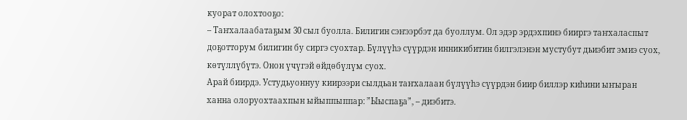куорат олохтооҕо:
– Таҥхалаабатаҕым 30 сыл буолла. Билигин сэҥээрбэт да буоллум. Ол эдэр эрдэхпинэ бииргэ таҥхаласпыт доҕотторум билигин бу сиргэ суохтар. Бүлүүһэ сүүрдэн инникибитин билгэлэнэн мустубут дьиэбит эмиэ суох, көтүллүбүтэ. Онон үчүгэй өйдөбүлүм суох.
Арай биирдэ. Устудьуоннуу киирээри сылдьан таҥхалаан бүлүүһэ сүүрдэн биир биллэр киһини ыҥыран ханна олоруохтаахпын ыйыппыппар: ”Ыыспаҕа”, – диэбитэ.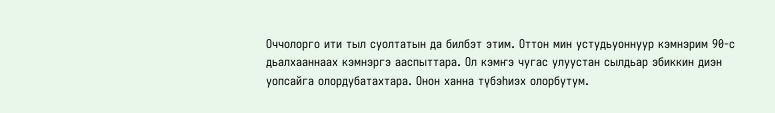Оччолорго ити тыл суолтатын да билбэт этим. Оттон мин устудьуоннуур кэмнэрим 90-с дьалхааннаах кэмнэргэ ааспыттара. Ол кэмҥэ чугас улуустан сылдьар эбиккин диэн уопсайга олордубатахтара. Онон ханна түбэһиэх олорбутум.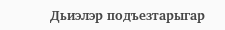Дьиэлэр подъезтарыгар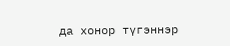да хонор түгэннэр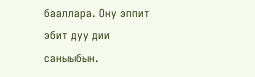бааллара. Ону эппит эбит дуу дии саныыбын.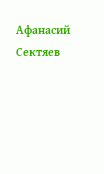Афанасий Сектяев